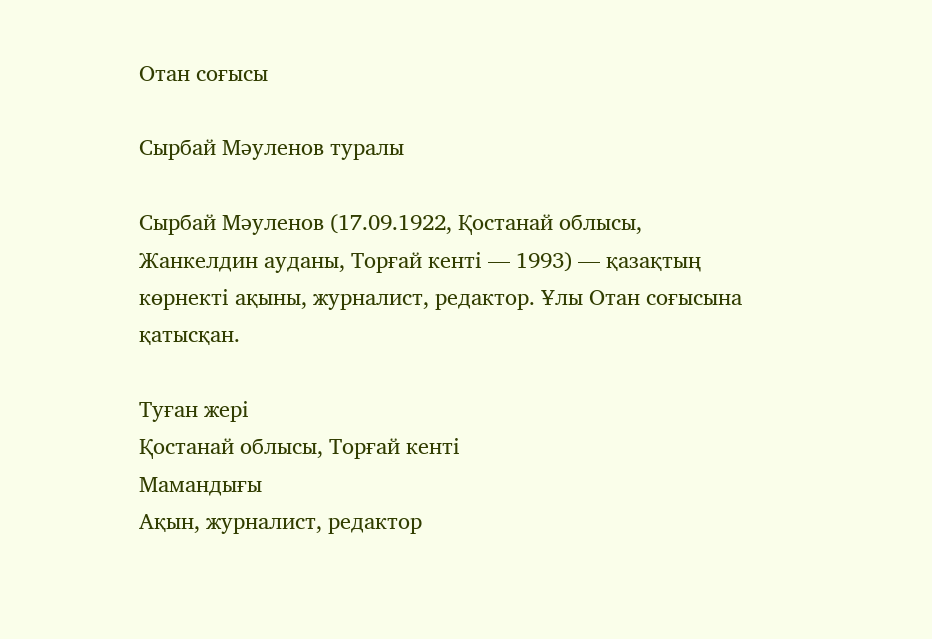Отан соғысы

Сырбай Мәуленов туралы

Сырбай Мәуленов (17.09.1922, Қостанай облысы, Жанкелдин ауданы, Торғай кенті — 1993) — қазақтың көрнекті ақыны, журналист, редактор. Ұлы Отан соғысына қатысқан.

Туған жері
Қостанай облысы, Торғай кенті
Мамандығы
Ақын, журналист, редактор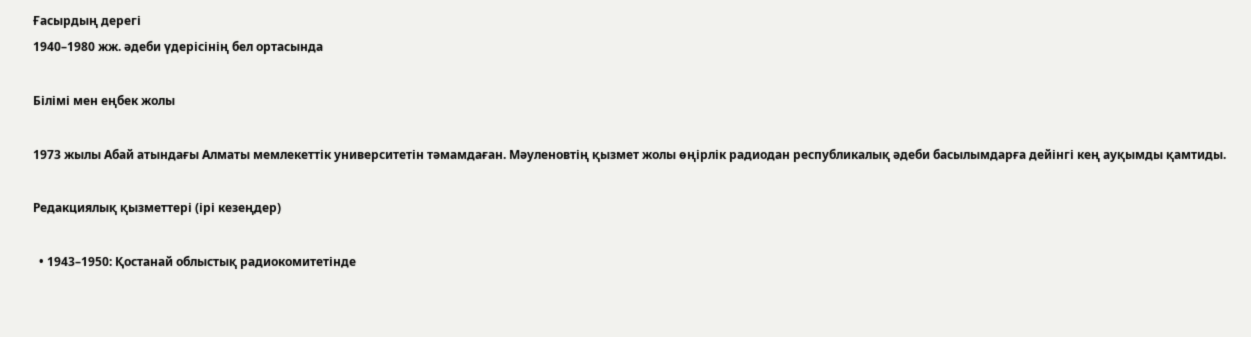Ғасырдың дерегі
1940–1980 жж. әдеби үдерісінің бел ортасында

Білімі мен еңбек жолы

1973 жылы Абай атындағы Алматы мемлекеттік университетін тәмамдаған. Мәуленовтің қызмет жолы өңірлік радиодан республикалық әдеби басылымдарға дейінгі кең ауқымды қамтиды.

Редакциялық қызметтері (ірі кезеңдер)

  • 1943–1950: Қостанай облыстық радиокомитетінде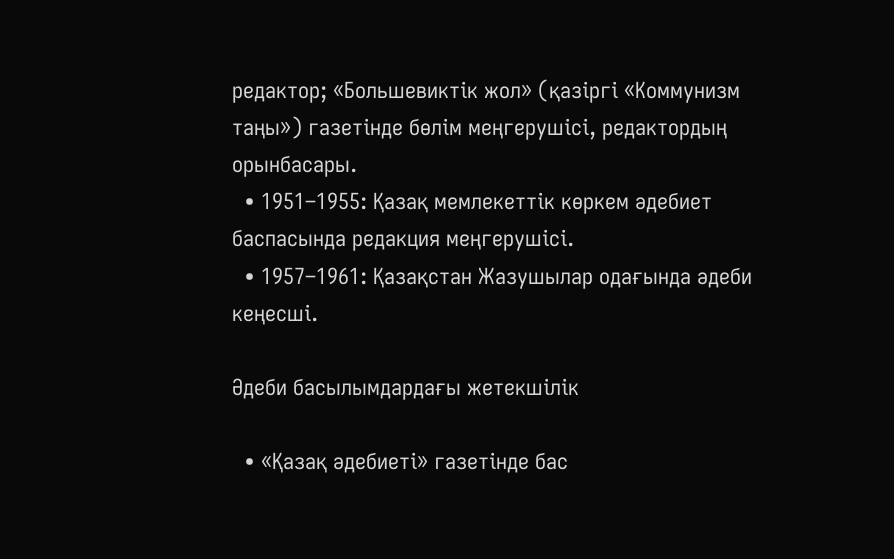редактор; «Большевиктік жол» (қазіргі «Коммунизм таңы») газетінде бөлім меңгерушісі, редактордың орынбасары.
  • 1951–1955: Қазақ мемлекеттік көркем әдебиет баспасында редакция меңгерушісі.
  • 1957–1961: Қазақстан Жазушылар одағында әдеби кеңесші.

Әдеби басылымдардағы жетекшілік

  • «Қазақ әдебиеті» газетінде бас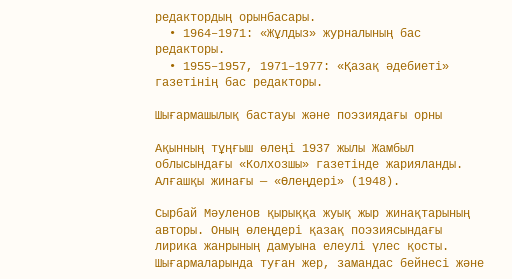редактордың орынбасары.
  • 1964–1971: «Жұлдыз» журналының бас редакторы.
  • 1955–1957, 1971–1977: «Қазақ әдебиеті» газетінің бас редакторы.

Шығармашылық бастауы және поэзиядағы орны

Ақынның тұңғыш өлеңі 1937 жылы Жамбыл облысындағы «Колхозшы» газетінде жарияланды. Алғашқы жинағы — «Өлеңдері» (1948).

Сырбай Мәуленов қырыққа жуық жыр жинақтарының авторы. Оның өлеңдері қазақ поэзиясындағы лирика жанрының дамуына елеулі үлес қосты. Шығармаларында туған жер, замандас бейнесі және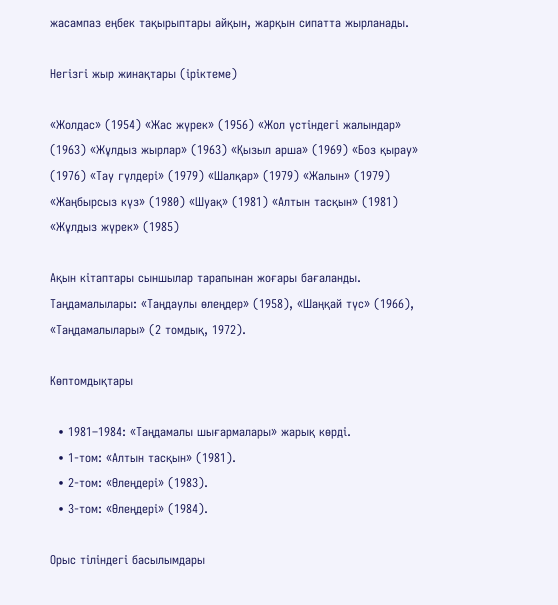жасампаз еңбек тақырыптары айқын, жарқын сипатта жырланады.

Негізгі жыр жинақтары (іріктеме)

«Жолдас» (1954) «Жас жүрек» (1956) «Жол үстіндегі жалындар» (1963) «Жұлдыз жырлар» (1963) «Қызыл арша» (1969) «Боз қырау» (1976) «Тау гүлдері» (1979) «Шалқар» (1979) «Жалын» (1979) «Жаңбырсыз күз» (1980) «Шуақ» (1981) «Алтын тасқын» (1981) «Жұлдыз жүрек» (1985)

Ақын кітаптары сыншылар тарапынан жоғары бағаланды. Таңдамалылары: «Таңдаулы өлеңдер» (1958), «Шаңқай түс» (1966), «Таңдамалылары» (2 томдық, 1972).

Көптомдықтары

  • 1981–1984: «Таңдамалы шығармалары» жарық көрді.
  • 1-том: «Алтын тасқын» (1981).
  • 2-том: «Өлеңдері» (1983).
  • 3-том: «Өлеңдері» (1984).

Орыс тіліндегі басылымдары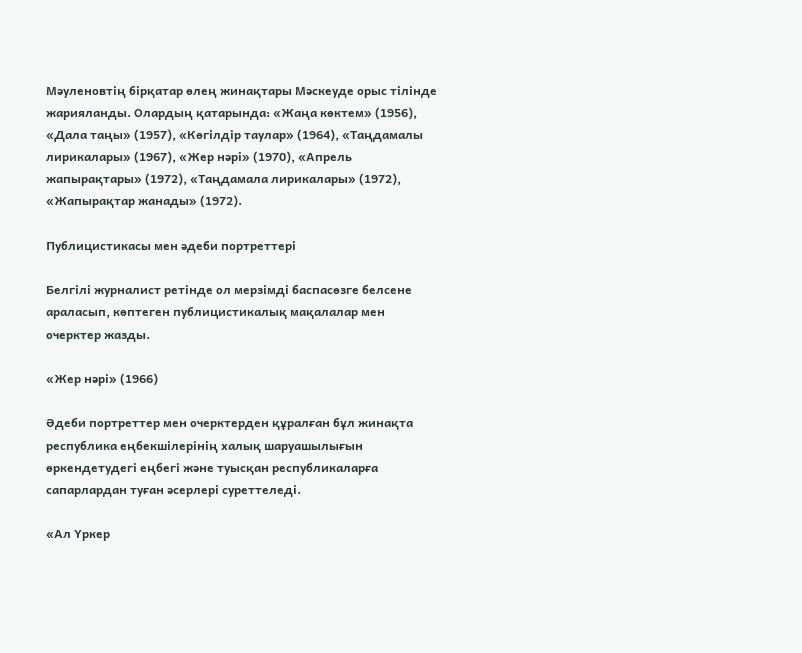Мәуленовтің бірқатар өлең жинақтары Мәскеуде орыс тілінде жарияланды. Олардың қатарында: «Жаңа көктем» (1956), «Дала таңы» (1957), «Көгілдір таулар» (1964), «Таңдамалы лирикалары» (1967), «Жер нәрі» (1970), «Апрель жапырақтары» (1972), «Таңдамала лирикалары» (1972), «Жапырақтар жанады» (1972).

Публицистикасы мен әдеби портреттері

Белгілі журналист ретінде ол мерзімді баспасөзге белсене араласып, көптеген публицистикалық мақалалар мен очерктер жазды.

«Жер нәрі» (1966)

Әдеби портреттер мен очерктерден құралған бұл жинақта республика еңбекшілерінің халық шаруашылығын өркендетудегі еңбегі және туысқан республикаларға сапарлардан туған әсерлері суреттеледі.

«Ал Үркер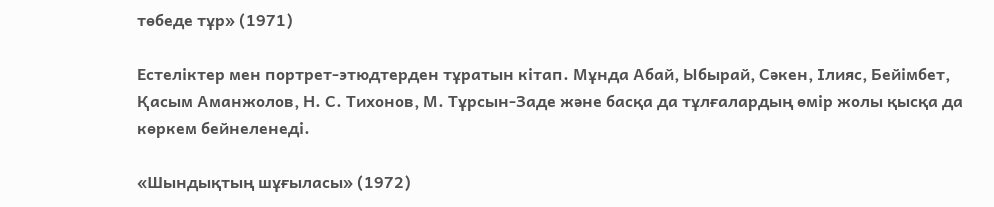төбеде тұр» (1971)

Естеліктер мен портрет-этюдтерден тұратын кітап. Мұнда Абай, Ыбырай, Сәкен, Ілияс, Бейімбет, Қасым Аманжолов, Н. С. Тихонов, М. Тұрсын-Заде және басқа да тұлғалардың өмір жолы қысқа да көркем бейнеленеді.

«Шындықтың шұғыласы» (1972)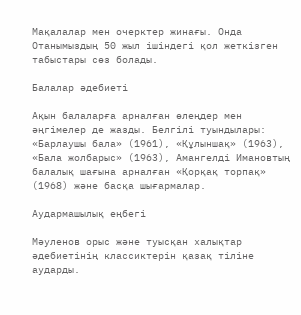Мақалалар мен очерктер жинағы. Онда Отанымыздың 50 жыл ішіндегі қол жеткізген табыстары сөз болады.

Балалар әдебиеті

Ақын балаларға арналған өлеңдер мен әңгімелер де жазды. Белгілі туындылары: «Барлаушы бала» (1961), «Құлыншақ» (1963), «Бала жолбарыс» (1963), Амангелді Имановтың балалық шағына арналған «Қорқақ торпақ» (1968) және басқа шығармалар.

Аудармашылық еңбегі

Мәуленов орыс және туысқан халықтар әдебиетінің классиктерін қазақ тіліне аударды.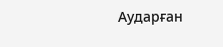Аударған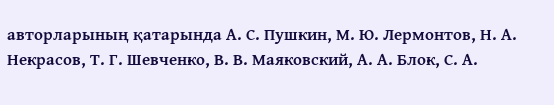авторларының қатарында А. С. Пушкин, М. Ю. Лермонтов, Н. А. Некрасов, Т. Г. Шевченко, В. В. Маяковский, А. А. Блок, С. А.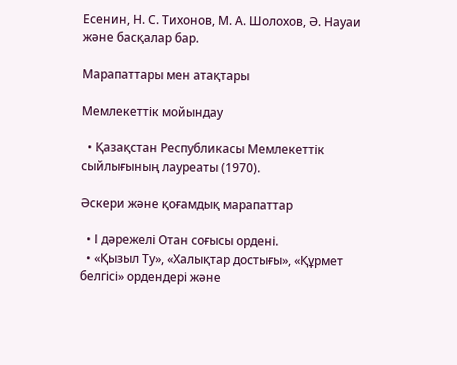Есенин, Н. С. Тихонов, М. А. Шолохов, Ә. Науаи және басқалар бар.

Марапаттары мен атақтары

Мемлекеттік мойындау

  • Қазақстан Республикасы Мемлекеттік сыйлығының лауреаты (1970).

Әскери және қоғамдық марапаттар

  • І дәрежелі Отан соғысы ордені.
  • «Қызыл Ту», «Халықтар достығы», «Құрмет белгісі» ордендері және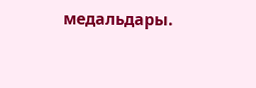медальдары.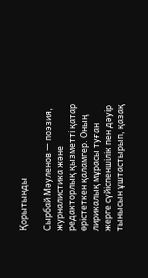Қорытынды

Сырбай Мәуленов — поэзия, журналистика және редакторлық қызметті қатар өрістеткен қаламгер. Оның лирикалық мұрасы туған жерге сүйіспеншілік пен дәуір тынысын ұштастырып, қазақ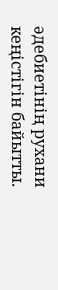әдебиетінің рухани кеңістігін байытты.